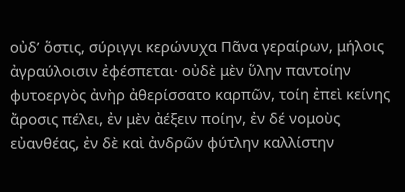οὐδʼ ὅστις, σύριγγι κερώνυχα Πᾶνα γεραίρων, μήλοις ἀγραύλοισιν ἐφέσπεται· οὐδὲ μὲν ὕλην παντοίην φυτοεργὸς ἀνὴρ ἀθερίσσατο καρπῶν, τοίη ἐπεὶ κείνης ἄροσις πέλει, ἐν μὲν ἀέξειν ποίην, ἐν δέ νομοὺς εὐανθέας, ἐν δὲ καὶ ἀνδρῶν φύτλην καλλίστην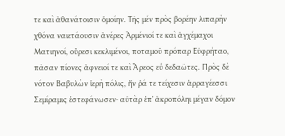τε καὶ ἀθανάτοισιν ὁμοίην. Τῆς μέν πρὸς βορέην λιπαρὴν χθόνα ναιετάουσιν ἀνέρες Ἀρμένιοί τε καὶ ἀγχέμαχοι Ματιηνοί, οὔρεσι κεκλιμένοι, ποταμοῦ πρόπαρ Εὐφρήταο, πᾶσαν πίονες ἀφνειοί τε καὶ Ἄρεος εὖ δεδαῶτες. Πρὸς δὲ νότον Βαβυλὼν ἱερὴ πόλις, ἥν ῥά τε τείχεσιν ἁρραγέεσσι Σεμίραμις ἐστεφάνωσεν· αὐτὰρ ἐπʼ ἀκροπόληι μέγαν δόμον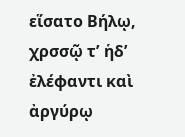εἵσατο Βήλῳ, χρσσῷ τʼ ἡδʼ ἐλέφαντι καὶ ἀργύρῳ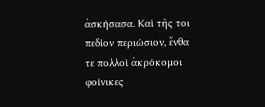ἀσκήσασα. Καὶ τῆς τοι πεδίον περιώσιον, ἔνθα τε πολλοὶ ἀκρόκομοι φοίνικες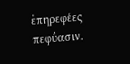ἐπηρεφέες πεφύασιν.